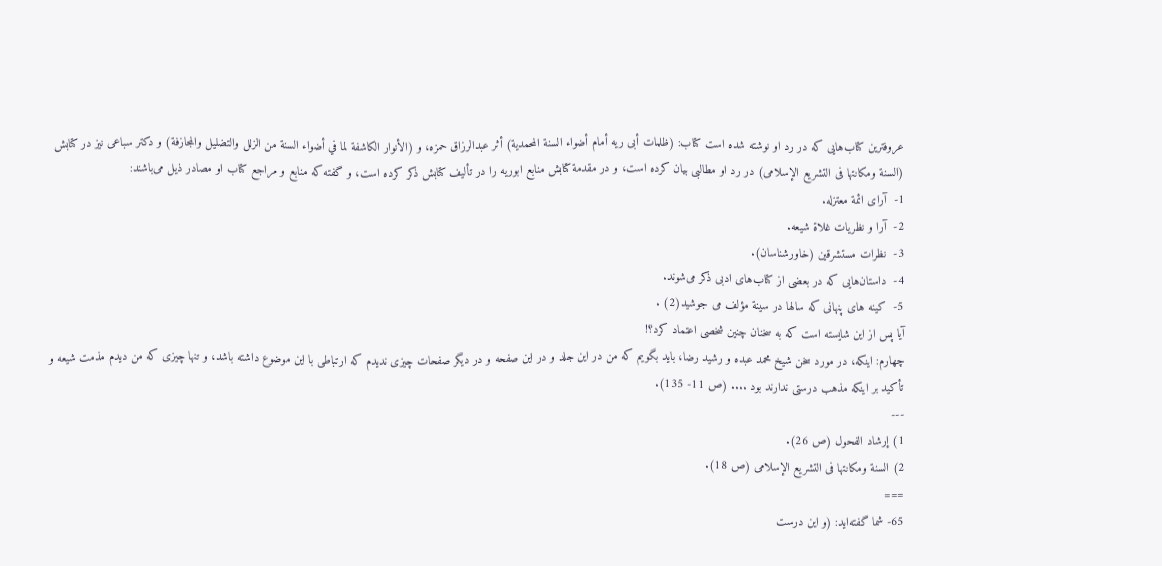عروفترین کتاب‌هایی که در رد او نوشته شده است کتاب: (ظلمات أبی ریه أمام أضواء السنة المحمدية) أثر عبدالرزاق حمزه، و (الأنوار الكاشفة لما في أضواء السنة من الزلل والتضلیل والمجازفة) و دکتر سباعی نیز در کتابش (السنة ومکانتها فی التشریع الإسلامی) در رد او مطالبی بیان کرده است، و در مقدمة کتابش منابع ابوریه را در تألیف کتابش ذکر کرده است، و گفته که منابع و مراجع کتاب او مصادر ذیل می‌باشند:
1-  آرای ائمة معتزله.
2-  آرا و نظریات غلاة شیعه.
3-  نظرات مستشرقین (خاورشناسان).
4-  داستان‌هایی که در بعضی از کتاب‌های ادبی ذکر می‌شوند.
5-  کینه های پنهانی که سالها در سینة مؤلف می جوشید(2) .
آیا پس از این شایسته است که به سخنان چنین شخصی اعتماد کرد؟!
چهارم: اینکه، در مورد سخن شیخ محمد عبده و رشید رضا، باید بگویم که من در این جلد و در این صفحه و در دیگر صفحات چیزی ندیدم که ارتباطی با این موضوع داشته باشد، و تنها چیزی که من دیدم مذمت شیعه و تأکید بر اینکه مذهب درستی ندارند بود .... (ص 11- 135).
---
1) إرشاد الفحول (ص 26).
2) السنة ومکانتها فی التشریع الإسلامی (ص 18).
===
65- شما گفته‌اید: (و این درست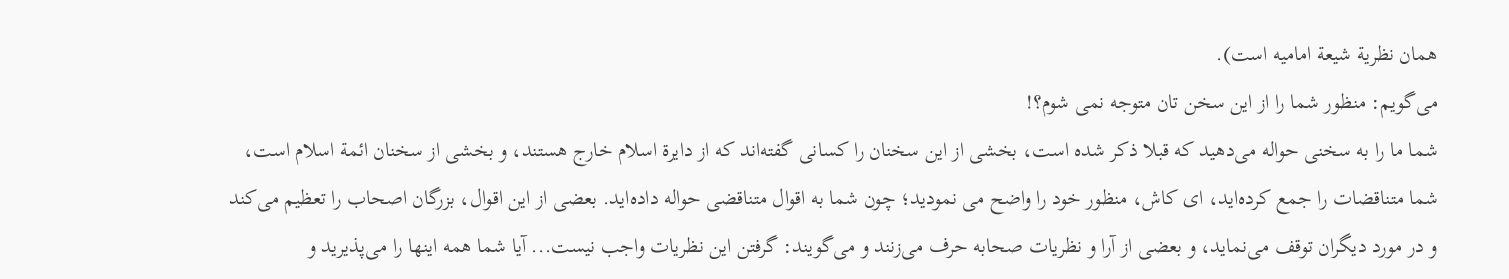همان نظریة شیعة امامیه است).
می‌گویم: منظور شما را از این سخن تان متوجه نمی شوم؟!
شما ما را به سخنی حواله می‌دهید که قبلا ذکر شده است، بخشی از این سخنان را کسانی گفته‌اند که از دایرة اسلام خارج هستند، و بخشی از سخنان ائمة اسلام است، شما متناقضات را جمع کرده‌اید، ای کاش، منظور خود را واضح می نمودید؛ چون شما به اقوال متناقضی حواله داده‌اید. بعضی از این اقوال، بزرگان اصحاب را تعظیم می‌کند و در مورد دیگران توقف می‌نماید، و بعضی از آرا و نظریات صحابه حرف می‌زنند و می‌گویند: گرفتن این نظریات واجب نیست... آیا شما همه اینها را می‌پذیرید و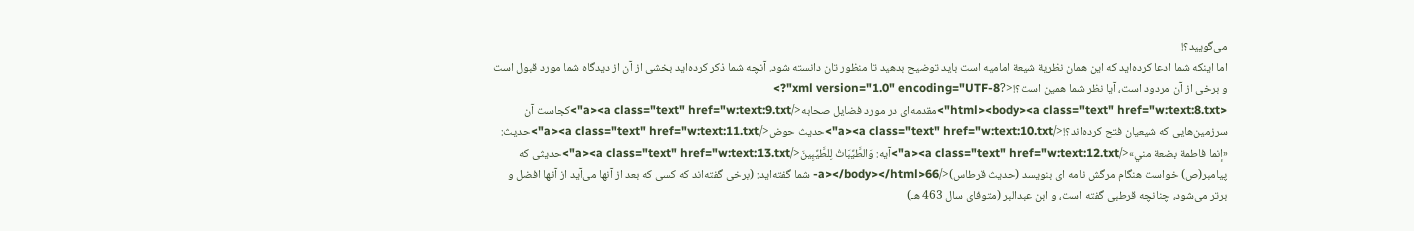می‌گویید؟!
اما اینکه شما ادعا کرده‌اید که این همان نظریة شیعة امامیه است باید توضیح بدهید تا منظور تان دانسته شود. آنچه شما ذکر کرده‌اید بخشی از آن از دیدگاه شما مورد قبول است و برخی از آن مردود است، آیا نظر شما همین است؟!<?xml version="1.0" encoding="UTF-8"?>
<html><body><a class="text" href="w:text:8.txt">مقدمه‌ای در مورد فضایل صحابه</a><a class="text" href="w:text:9.txt">کجاست آن سرزمین‌هایی که شیعیان فتح کرده‌اند؟!</a><a class="text" href="w:text:10.txt">حدیث حوض</a><a class="text" href="w:text:11.txt">حدیث: «إنما فاطمة بضعة مني»</a><a class="text" href="w:text:12.txt">آیه: وَالطَّيِّبَاتُ لِلطَّيِّبِينَ</a><a class="text" href="w:text:13.txt">حدیثی که پیامبر(ص) خواست هنگام مرگش نامه ای بنویسد (حدیث قرطاس)</a></body></html>66- شما گفته‌اید: (برخی گفته‌اند که کسی که بعد از آنها می‌آید از آنها افضل و برتر می‌شود، چنانچه قرطبی گفته است، و ابن عبدالبر (متوفای سال 463 هـ)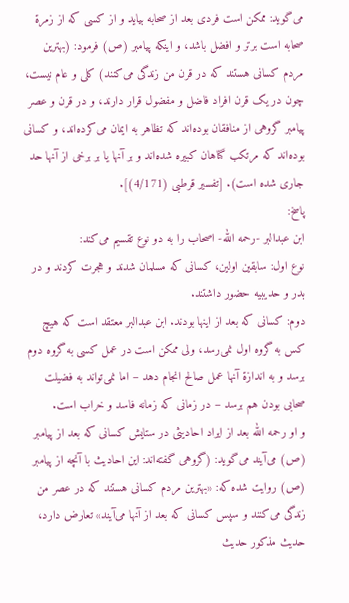می‌گوید: ممکن است فردی بعد از صحابه بیاید و از کسی که از زمرة صحابه است برتر و افضل باشد، و اینکه پیامبر (ص) فرمود: (بهترین مردم کسانی هستند که در قرن من زندگی می‌کنند) کلی و عام نیست، چون در یک قرن افراد فاضل و مفضول قرار دارند، و در قرن و عصر پیامبر گروهی از منافقان بوده‌اند که تظاهر به ایمان می‌کرده‌اند، و کسانی بوده‌اند که مرتکب گناهان کبیره شده‌اند و بر آنها یا بر برخی از آنها حد جاری شده است). [تفسیر قرطبی (4/171)].
پاسخ:
ابن عبدالبر -رحمه الله- اصحاب را به دو نوع تقسیم می‌کند:
نوع اول: سابقین اولین، کسانی که مسلمان شدند و هجرت کردند و در بدر و حدیبیه حضور داشتند.
دوم: کسانی که بعد از اینها بودند. ابن عبدالبر معتقد است که هیچ کس به گروه اول نمی‌رسد، ولی ممکن است در عمل کسی به گروه دوم برسد و به اندازة آنها عمل صالح انجام دهد – اما نمی‌تواند به فضیلت صحابی بودن هم برسد – در زمانی که زمانه فاسد و خراب است.
و او رحمه الله بعد از ایراد احادیثی در ستایش کسانی که بعد از پیامبر (ص) می‌آیند می‌گوید: (گروهی گفته‌اند: این احادیث با آنچه از پیامبر (ص) روایت شده که: «بهترین مردم کسانی هستند که در عصر من زندگی می‌کنند و سپس کسانی که بعد از آنها می‌آیند» تعارض دارد، حدیث مذکور حدیث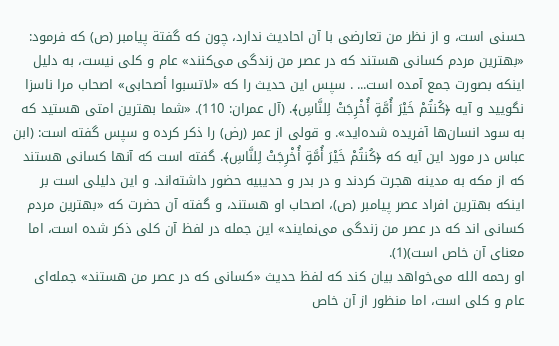حسنی است، و از نظر من تعارضی با آن احادیث ندارد، چون که گفتة پیامبر (ص) که فرمود: «بهترین مردم کسانی هستند که در عصر من زندگی می‌کنند» عام و کلی نیست، به دلیل اینکه بصورت جمع آمده است... . سپس این حدیث را که «لاتسبوا أصحابی» اصحاب مرا ناسزا نگویید و آیه ﴿کُنتُمْ خَيْرَ أُمَّةٍ أُخْرِجَتْ لِلنَّاسِ﴾. (آل عمران: 110). «شما بهترین امتی هستید که به سود انسان‌ها آفریده شده‌اید». و قولی از عمر (رض) را ذکر کرده و سپس گفته است: (ابن عباس در مورد این آیه که ﴿کُنتُمْ خَيْرَ أُمَّةٍ أُخْرِجَتْ لِلنَّاسِ﴾. گفته است که آنها کسانی هستند که از مکه به مدینه هجرت کردند و در بدر و حدیبیه حضور داشته‌اند. و این دلیلی است بر اینکه بهترین افراد عصر پیامبر (ص)، اصحاب او هستند، و گفته آن حضرت که «بهترین مردم کسانی اند که در عصر من زندگی می‌نمایند» این جمله در لفظ آن کلی ذکر شده است، اما معنای آن خاص است)(1).
او رحمه الله می‌خواهد بیان کند که لفظ حدیث «کسانی که در عصر من هستند» جمله‌ای عام و کلی است، اما منظور از آن خاص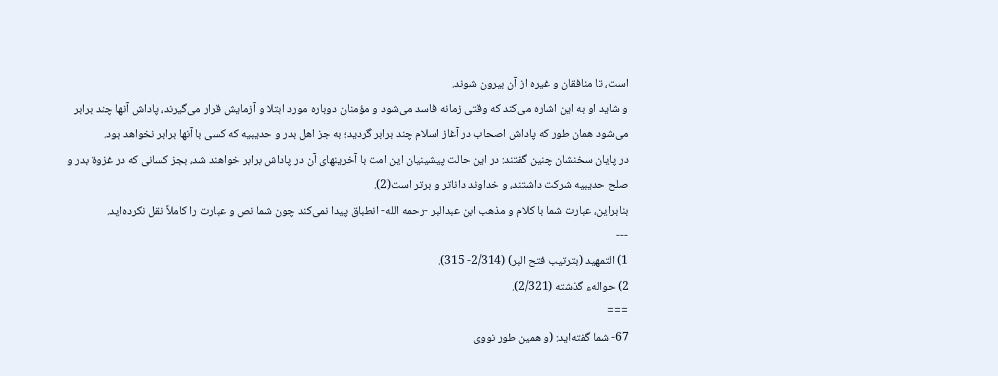است، تا منافقان و غیره از آن بیرون شوند.
و شاید او به این اشاره می‌کند که وقتی زمانه فاسد می‌شود و مؤمنان دوباره مورد ابتلا و آزمایش قرار می‌گیرند، پاداش آنها چند برابر می‌شود همان طور که پاداش اصحاب در آغاز اسلام چند برابر گردید؛ به جز اهل بدر و حدیبیه که کسی با آنها برابر نخواهد بود.
در پایان سخنشان چنین گفتند: در این حالت پیشینیان این امت با آخرینهای آن در پاداش برابر خواهند شد، بجز کسانی که در غزوة بدر و صلح حدیبیه شرکت داشتند، و خداوند داناتر و برتر است(2).
بنابراین، عبارت شما با کلام و مذهب ابن عبدالبر -رحمه الله- انطباق پیدا نمی‌کند چون شما نص و عبارت را کاملاً نقل نکرده‌اید.
---
1) التمهید (بترتیب فتح البر) (2/314- 315).
2) حوالهء گذشته (2/321).
===
67- شما گفته‌اید: (و همین طور نووی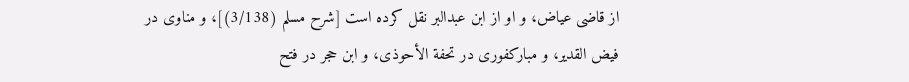از قاضی عیاض، و او از ابن عبدالبر نقل کرده است [شرح مسلم (3/138)]، و مناوی در فیض القدیر، و مبارکفوری در تحفة الأحوذی، و ابن حجر در فتح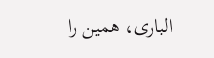الباری، همین را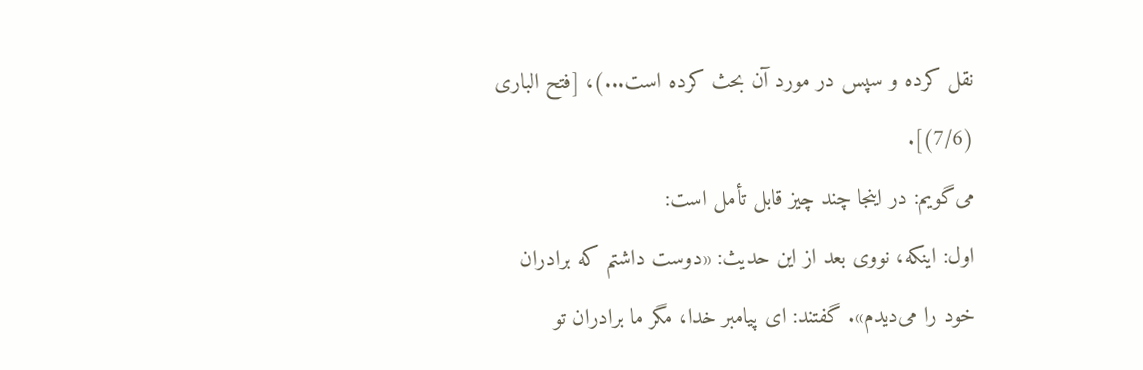نقل کرده و سپس در مورد آن بحث کرده است...)، [فتح الباری (7/6)].
می‌گویم: در اینجا چند چیز قابل تأمل است:
اول: اینکه، نووی بعد از این حدیث: «دوست داشتم که برادران خود را می‌دیدم». گفتند: ای پیامبر خدا، مگر ما برادران تو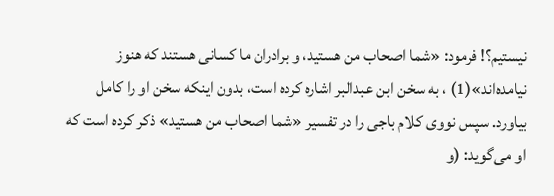نیستیم؟! فرمود: «شما اصحاب من هستید، و برادران ما کسانی هستند که هنوز نیامده‌اند»(1) ، به سخن ابن عبدالبر اشاره کرده است، بدون اینکه سخن او را کامل بیاورد. سپس نووی کلام باجی را در تفسیر «شما اصحاب من هستید» ذکر کرده است که او می‌گوید: (و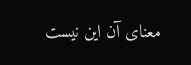معنای آن این نیست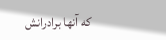که آنها برادرانش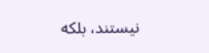نیستند، بلکه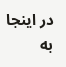در اینجا به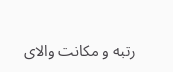رتبه و مکانت والای